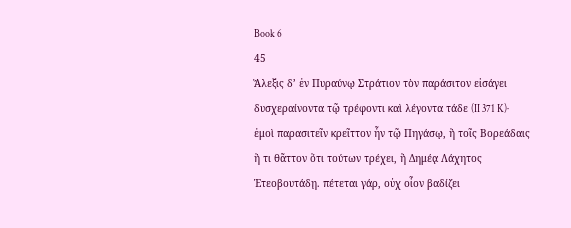Book 6
45
Ἄλεξις δ’ ἐν Πυραύνῳ Στράτιον τὸν παράσιτον εἰσάγει δυσχεραίνοντα τῷ τρέφοντι καὶ λέγοντα τάδε (II 371 K)· ἐμοὶ παρασιτεῖν κρεῖττον ἦν τῷ Πηγάσῳ, ἢ τοῖς Βορεάδαις ἢ τι θᾶττον ὅτι τούτων τρέχει, ἢ Δημέᾳ Λάχητος Ἐτεοβουτάδῃ. πέτεται γάρ, οὐχ οἷον βαδίζει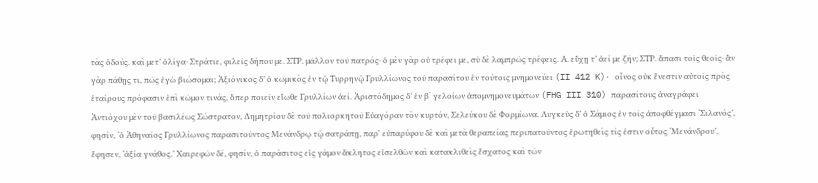τὰς ὁδούς. καὶ μετ’ ὀλίγα· Στράτιε, φιλεῖς δήπου με. ΣΤΡ. μᾶλλον τοῦ πατρός· ὁ μὲν γὰρ οὐ τρέφει με, σὺ δὲ λαμπρῶς τρέφεις. Α. εὔχῃ τ’ ἀεί με ζῆν; ΣΤΡ. ἅπασι τοῖς θεοῖς· ἂν γὰρ πάθῃς τι, πῶς ἐγὼ βιώσομαι; Ἀξιόνικος δ’ ὁ κωμικὸς ἐν τῷ Τυρρηνῷ Γρυλλίωνος τοῦ παρασίτου ἐν τούτοις μνημονεύει (II 412 K)· οἶνος οὐκ ἔνεστιν αὐτοῖς πρὸς ἑταίρους πρόφασιν ἐπὶ κῶμον τινάς, ὅπερ ποιεῖν εἴωθε Γρυλλίων ἀεί. Ἀριστόδημος δ’ ἐν βʹ γελοίων ἀπομνημονευμάτων (FHG III 310) παρασίτους ἀναγράφει Ἀντιόχου μὲν τοῦ βασιλέως Σώστρατον, Δημητρίου δὲ τοῦ πολιορκητοῦ Εὐαγόραν τὸν κυρτόν, Σελεύκου δὲ Φορμίωνα. Λυγκεὺς δ’ ὁ Σάμιος ἐν τοῖς ἀποφθέγμασι ‘Σιλανός’, φησίν, ‘ὁ Ἀθηναῖος Γρυλλίωνος παρασιτοῦντος Μενάνδρῳ τῷ σατράπῃ, παρ᾽ εὐπαρύφου δὲ καὶ μετὰ θεραπείας περιπατοῦντος ἐρωτηθεὶς τίς ἐστιν οὗτος ‘Μενάνδρου’, ἔφησεν, ‘ἀξία γνάθος.’ Χαιρεφῶν δέ, φησίν, ὁ παράσιτος εἰς γάμον ἄκλητος εἰσελθὼν καὶ κατακλιθεὶς ἔσχατος καὶ τῶν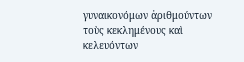γυναικονόμων ἀριθμούντων τοὺς κεκλημένους καὶ κελευόντων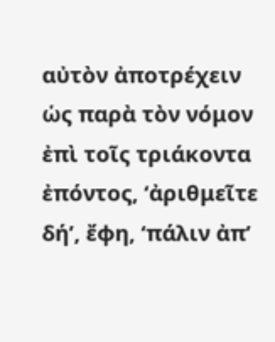αὐτὸν ἀποτρέχειν ὡς παρὰ τὸν νόμον ἐπὶ τοῖς τριάκοντα ἐπόντος, ‘ἀριθμεῖτε δή’, ἔφη, ‘πάλιν ἀπ’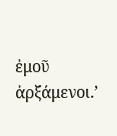ἐμοῦ ἀρξάμενοι.’